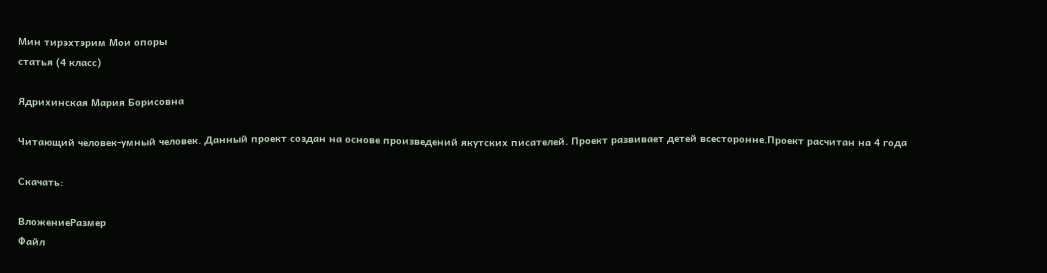Мин тирэхтэрим Мои опоры
статья (4 класс)

Ядрихинская Мария Борисовна

Читающий человек-умный человек. Данный проект создан на основе произведений якутских писателей. Проект развивает детей всесторонне.Проект расчитан на 4 года

Скачать:

ВложениеРазмер
Файл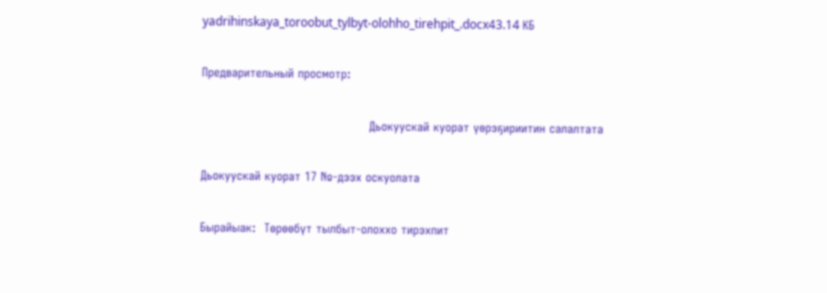yadrihinskaya_toroobut_tylbyt-olohho_tirehpit_.docx43.14 КБ

Предварительный просмотр:

                                          Дьокуускай куорат үөрэҕириитин салалтата

Дьокуускай куорат 17 №-дээх оскуолата

Бырайыак:  Төрөөбүт тылбыт-олоххо тирэхпит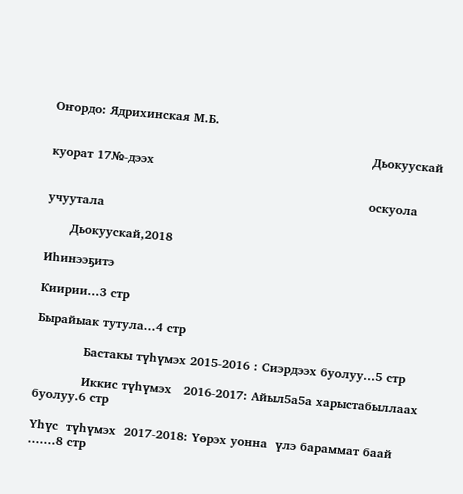Оҥордо: Ядрихинская М.Б.

                                                                                Дьокуускай куорат 17№-дээх

                                                                                оскуола учуутала

      Дьокуускай,2018

Иһинээҕитэ

Киирии...3 стр

Бырайыак тутула...4 стр

            Бастакы түһүмэх 2015-2016 : Сиэрдээх буолуу...5 стр

            Иккис түһүмэх   2016-2017: Айыл5а5а харыстабыллаах буолуу.6 стр

Үһүс  түһүмэх  2017-2018: Үөрэх уонна  үлэ бараммат баай .......8 стр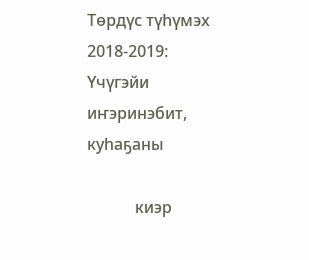Төрдүс түһүмэх  2018-2019: Үчүгэйи иҥэринэбит, куһаҕаны

            киэр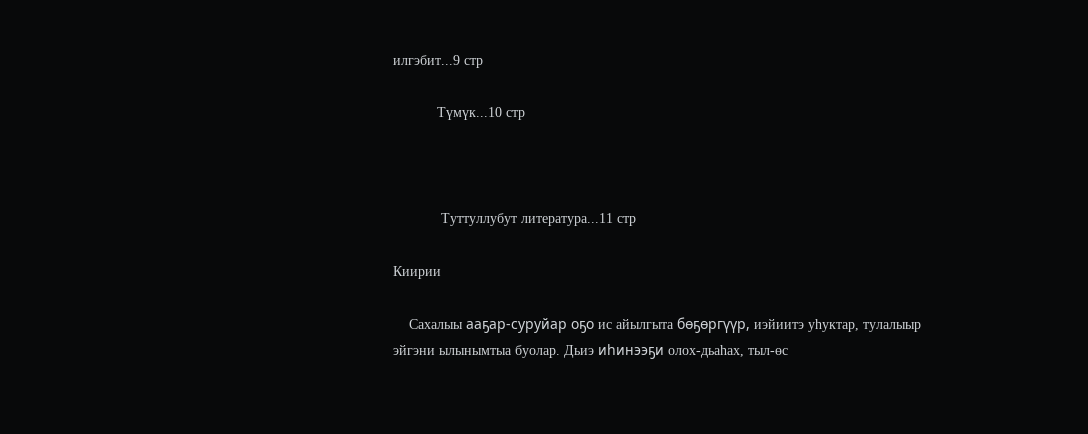илгэбит...9 стр

           Түмүк...10 стр



            Туттуллубут литература...11 стр

Киирии

    Сахалыы ааҕар-суруйар оҕо ис айылгыта бөҕөргүүр, иэйиитэ уһуктар, тулалыыр эйгэни ылынымтыа буолар. Дьиэ иһинээҕи олох-дьаһах, тыл-өс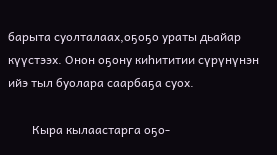барыта суолталаах,оҕоҕо ураты дьайар күүстээх. Онон оҕону киһититии сүрүнүнэн ийэ тыл буолара саарбаҕа суох.

        Кыра кылаастарга оҕо-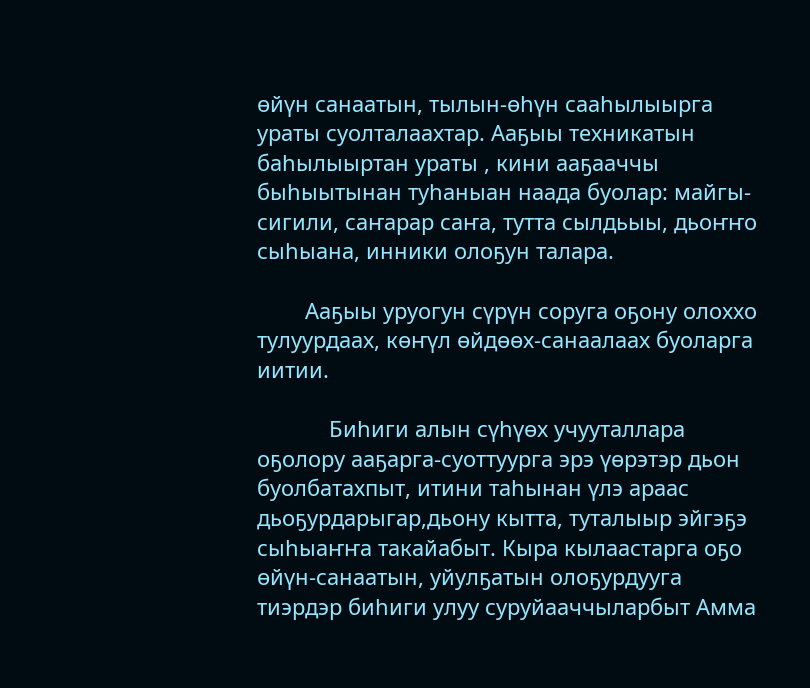өйүн санаатын, тылын-өһүн сааһылыырга ураты суолталаахтар. Ааҕыы техникатын баһылыыртан ураты , кини ааҕааччы быһыытынан туһаныан наада буолар: майгы-сигили, саҥарар саҥа, тутта сылдьыы, дьоҥҥо сыһыана, инники олоҕун талара.

        Ааҕыы уруогун сүрүн соруга оҕону олоххо  тулуурдаах, көҥүл өйдөөх-санаалаах буоларга иитии.

            Биһиги алын сүһүөх учууталлара оҕолору ааҕарга-суоттуурга эрэ үөрэтэр дьон буолбатахпыт, итини таһынан үлэ араас дьоҕурдарыгар,дьону кытта, туталыыр эйгэҕэ сыһыаҥҥа такайабыт. Кыра кылаастарга оҕо өйүн-санаатын, уйулҕатын олоҕурдууга тиэрдэр биһиги улуу суруйааччыларбыт Амма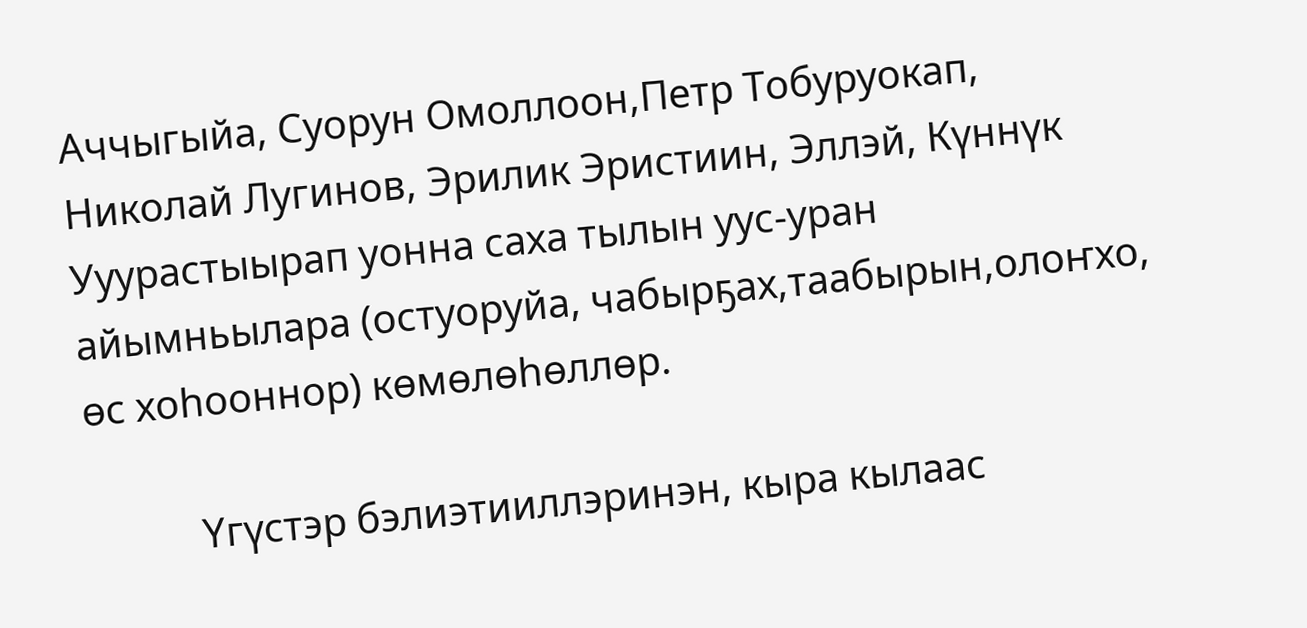Аччыгыйа, Суорун Омоллоон,Петр Тобуруокап, Николай Лугинов, Эрилик Эристиин, Эллэй, Күннүк   Ууурастыырап уонна саха тылын уус-уран айымньылара (остуоруйа, чабырҕах,таабырын,олоҥхо, өс хоһооннор) көмөлөһөллөр.

           Үгүстэр бэлиэтииллэринэн, кыра кылаас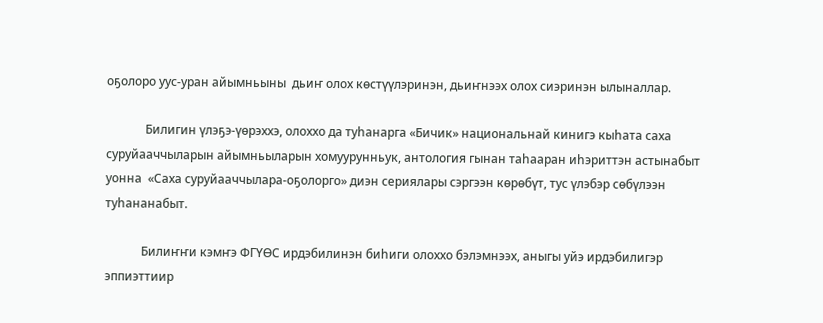оҕолоро уус-уран айымньыны  дьиҥ олох көстүүлэринэн, дьиҥнээх олох сиэринэн ылыналлар.

             Билигин үлэҕэ-үөрэххэ, олоххо да туһанарга «Бичик» национальнай кинигэ кыһата саха суруйааччыларын айымньыларын хомуурунньук, антология гынан таһааран иһэриттэн астынабыт уонна  «Саха суруйааччылара-оҕолорго» диэн сериялары сэргээн көрөбүт, тус үлэбэр сөбүлээн туһананабыт.

            Билиҥҥи кэмҥэ ФГҮӨС ирдэбилинэн биһиги олоххо бэлэмнээх, аныгы уйэ ирдэбилигэр эппиэттиир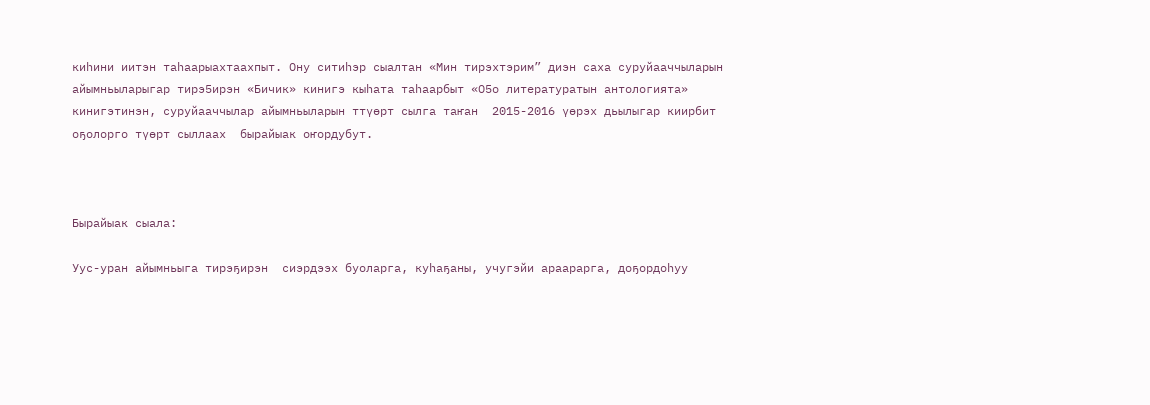киһини иитэн таһаарыахтаахпыт. Ону ситиһэр сыалтан «Мин тирэхтэрим” диэн саха суруйааччыларын айымньыларыгар тирэ5ирэн «Бичик» кинигэ кыһата таһаарбыт «О5о литературатын антологията» кинигэтинэн, суруйааччылар айымньыларын ттүөрт сылга таҥан  2015-2016 үөрэх дьылыгар киирбит оҕолорго түөрт сыллаах  бырайыак оҥордубут.



Бырайыак сыала:

Уус-уран айымньыга тирэҕирэн  сиэрдээх буоларга, куһаҕаны, учугэйи араарарга, доҕордоһуу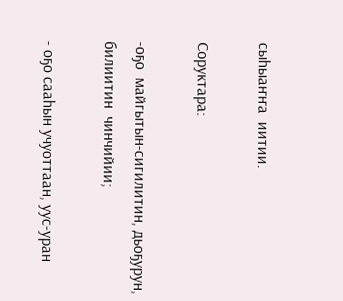сыһыаҥҥа  иитии.

Соруктара:

-оҕо  майгытын-сигилитин, дьоҕурун, билиитин  чинчийии;

- оҕо сааһын учуоттаан, уус-уран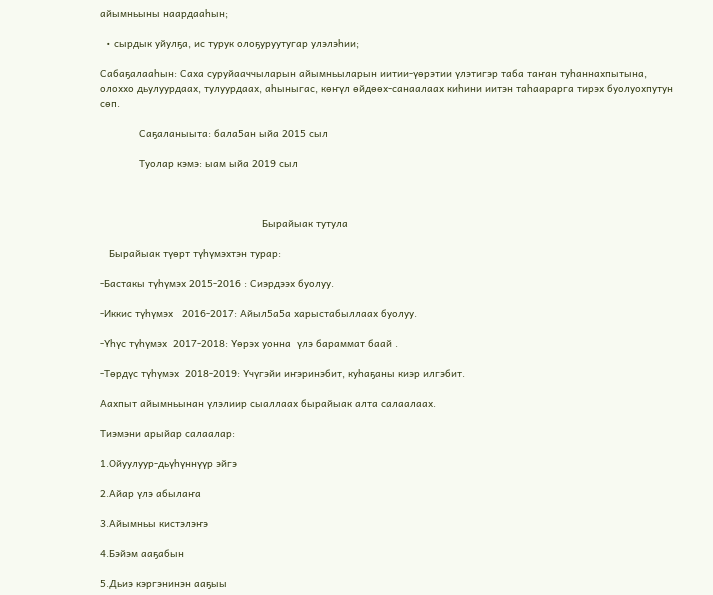айымньыны наардааһын;

  • сырдык уйулҕа, ис турук олоҕуруутугар улэлэһии;

Сабаҕалааһын: Саха суруйааччыларын айымньыларын иитии-үөрэтии үлэтигэр таба таҥан туһаннахпытына, олоххо дьулуурдаах, тулуурдаах, аһыныгас, көҥүл өйдөөх-санаалаах киһини иитэн таһаарарга тирэх буолуохпутун сөп.

             Саҕаланыыта: бала5ан ыйа 2015 сыл

             Туолар кэмэ: ыам ыйа 2019 сыл



                                                      Бырайыак тутула

   Бырайыак түөрт түһүмэхтэн турар:

-Бастакы түһүмэх 2015-2016 : Сиэрдээх буолуу.

-Иккис түһүмэх   2016-2017: Айыл5а5а харыстабыллаах буолуу.

-Үһүс түһүмэх  2017-2018: Үөрэх уонна  үлэ бараммат баай .

-Төрдүс түһүмэх  2018-2019: Үчүгэйи иҥэринэбит, куһаҕаны киэр илгэбит.

Аахпыт айымньынан үлэлиир сыаллаах бырайыак алта салаалаах.

Тиэмэни арыйар салаалар:

1.Ойуулуур-дьүһүннүүр эйгэ

2.Айар үлэ абылаҥа

3.Айымньы кистэлэҥэ

4.Бэйэм ааҕабын

5.Дьиэ кэргэнинэн ааҕыы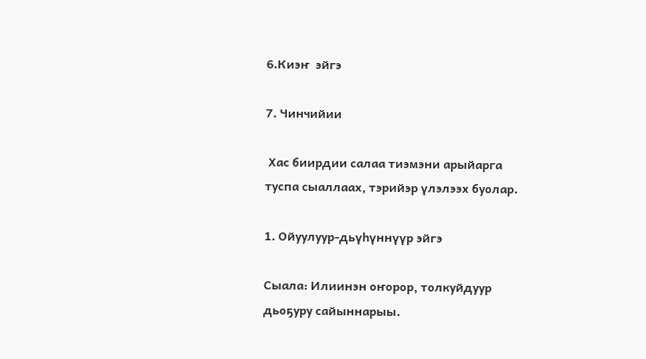6.Киэҥ  эйгэ

7. Чинчийии

 Хас биирдии салаа тиэмэни арыйарга туспа сыаллаах, тэрийэр үлэлээх буолар.

1. Ойуулуур-дьүһүннүүр эйгэ

Сыала: Илиинэн оҥорор, толкуйдуур  дьоҕуру сайыннарыы.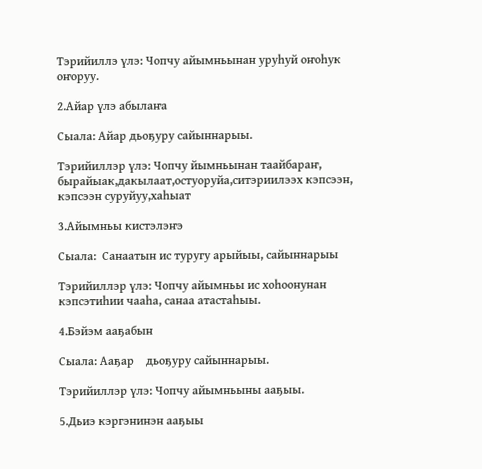Тэрийиллэ үлэ: Чопчу айымньынан уруһуй оҥоһук оҥоруу.

2.Айар үлэ абылаҥа

Сыала: Айар дьоҕуру сайыннарыы.

Тэрийиллэр үлэ: Чопчу йымньынан таайбараҥ, бырайыак,дакылаат,остуоруйа,ситэриилээх кэпсээн, кэпсээн суруйуу,хаһыат

3.Айымньы кистэлэҥэ

Сыала:  Санаатын ис туругу арыйыы, сайыннарыы

Тэрийиллэр үлэ: Чопчу айымньы ис хоһоонунан кэпсэтиһии чааһа, санаа атастаһыы.

4.Бэйэм ааҕабын

Сыала: Ааҕар    дьоҕуру сайыннарыы.

Тэрийиллэр үлэ: Чопчу айымньыны ааҕыы.

5.Дьиэ кэргэнинэн ааҕыы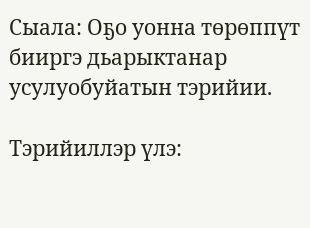Сыала: Оҕо уонна төрөппүт бииргэ дьарыктанар усулуобуйатын тэрийии.

Тэрийиллэр үлэ: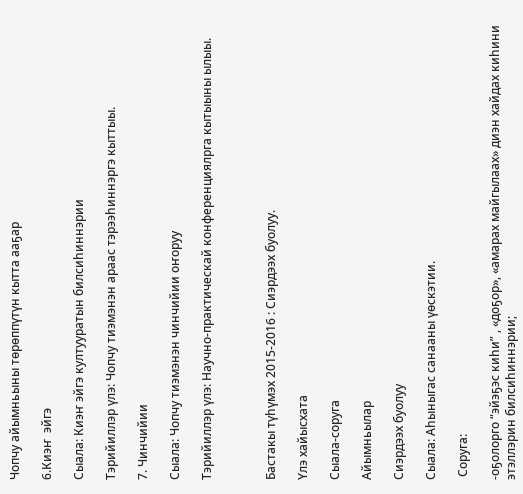Чопчу айымньыны төрөппүтүн кытта ааҕар

6.Киэҥ  эйгэ

Сыала: Киэҥ эйгэ култууратын билсиһиннэрии

Тэрийиллэр үлэ: Чопчу тиэмэнэн араас тэрээһиннэргэ кыттыы.

7. Чинчийии

Сыала: Чопчу тиэмэнэн чинчийии оҥоруу

Тэрийиллэр үлэ: Научно-практическай конференциялрга кытыыны ылыы.



Бастакы түһүмэх 2015-2016 : Сиэрдээх буолуу.

Үлэ хайысхата

Сыала-соруга

Айымньылар

Сиэрдээх буолуу

Сыала: Аһыныгас санааны үөскэтии.

 Соруга:

-оҕолорго “эйэҕэс киһи” , «доҕор», «амарах майгылаах» диэн хайдах киһини этэллэрин билсиһиннэрии;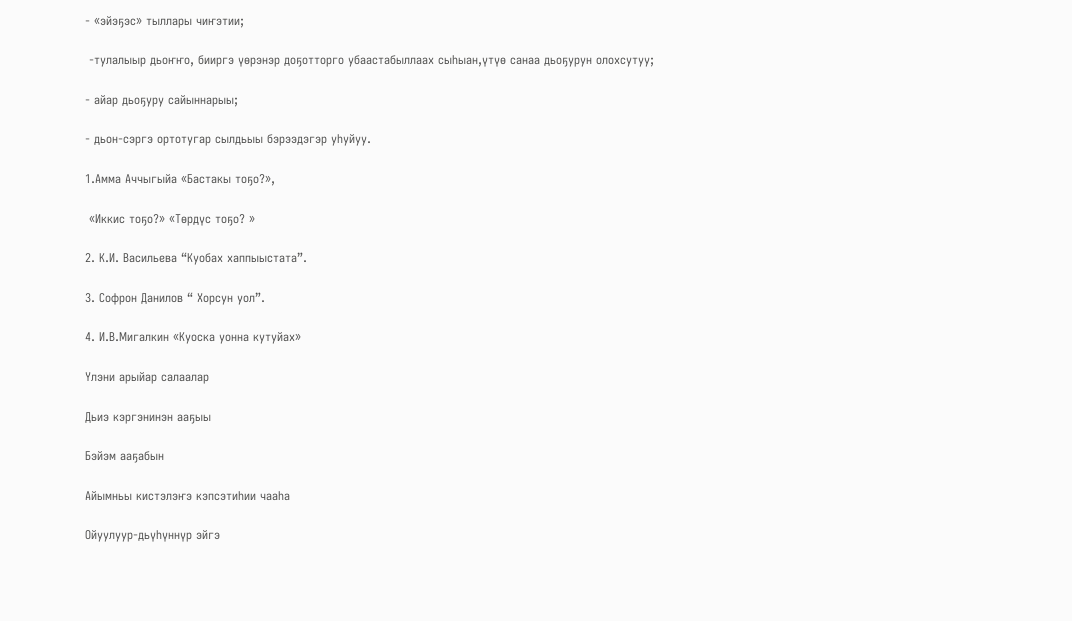- «эйэҕэс» тыллары чиҥэтии;

 -тулалыыр дьоҥҥо, бииргэ үөрэнэр доҕотторго убаастабыллаах сыһыан,үтүө санаа дьоҕурун олохсутуу;

- айар дьоҕуру сайыннарыы;

- дьон-сэргэ ортотугар сылдьыы бэрээдэгэр уһуйуу.

1.Амма Аччыгыйа «Бастакы тоҕо?»,

 «Иккис тоҕо?» «Төрдүс тоҕо? »

2. К.И. Васильева “Куобах хаппыыстата”.

3. Софрон Данилов “ Хорсун уол”.

4. И.В.Мигалкин «Куоска уонна кутуйах»

Үлэни арыйар салаалар

Дьиэ кэргэнинэн ааҕыы

Бэйэм ааҕабын

Айымньы кистэлэҥэ кэпсэтиһии чааһа

Ойуулуур-дьүһүннүр эйгэ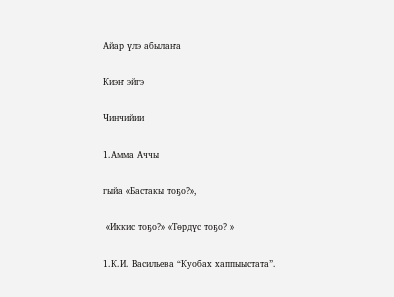Айар үлэ абылаҥа

Киэҥ эйгэ

Чинчийии

1.Амма Аччы

гыйа «Бастакы тоҕо?»,

 «Иккис тоҕо?» «Төрдүс тоҕо? »

1.К.И. Васильева “Куобах хаппыыстата”.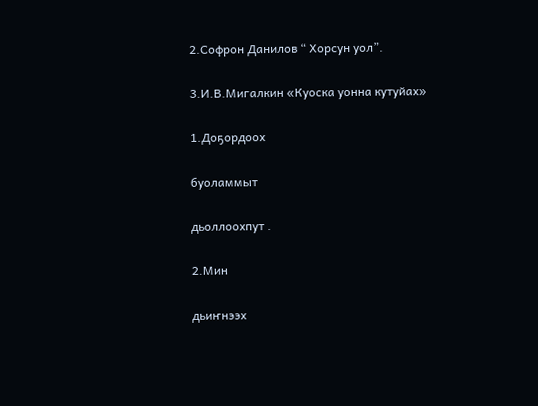2.Софрон Данилов “ Хорсун уол”.

3.И.В.Мигалкин «Куоска уонна кутуйах»

1.Доҕордоох

буоламмыт

дьоллоохпут .

2.Мин

дьиҥнээх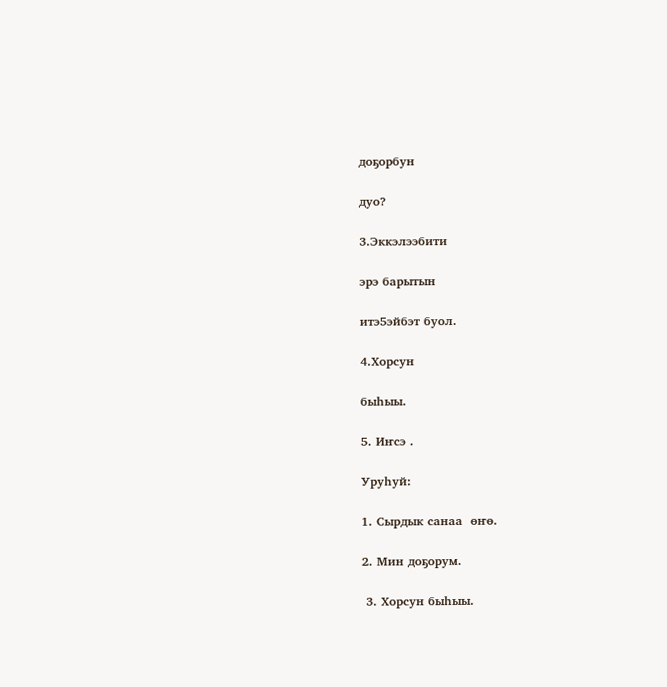доҕорбун

дуо?

3.Эккэлээбити

эрэ барытын

итэ5эйбэт буол.

4.Хорсун

быhыы.

5. Иҥсэ .

Уруhуй:

1. Сырдык санаа  өҥө.

2. Мин доҕорум.

 3. Хорсун быһыы.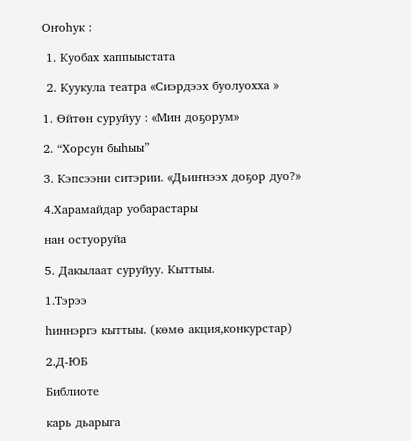Оҥоһук :

 1. Куобах хаппыыстата

 2. Куукула театра «Сиэрдээх буолуохха »

1. Өйтөн суруйуу : «Мин доҕорум»

2. “Хорсун быһыы”

3. Кэпсээни ситэрии. «Дьиҥнээх доҕор дуо?»

4.Харамайдар уобарастары

нан остуоруйа

5. Дакылаат суруйуу. Кыттыы.

1.Тэрээ

һиннэргэ кыттыы. (көмө акция,конкурстар)

2.Д-ЮБ

Библиоте

карь дьарыга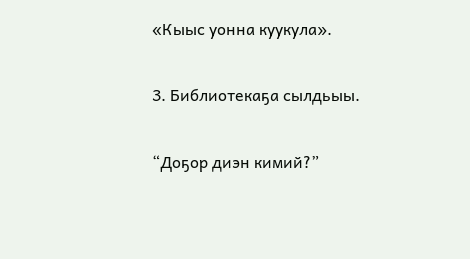«Кыыс уонна куукула».

3. Библиотекаҕа сылдьыы.

“Доҕор диэн кимий?”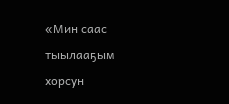«Мин саас

тыылааҕым

хорсун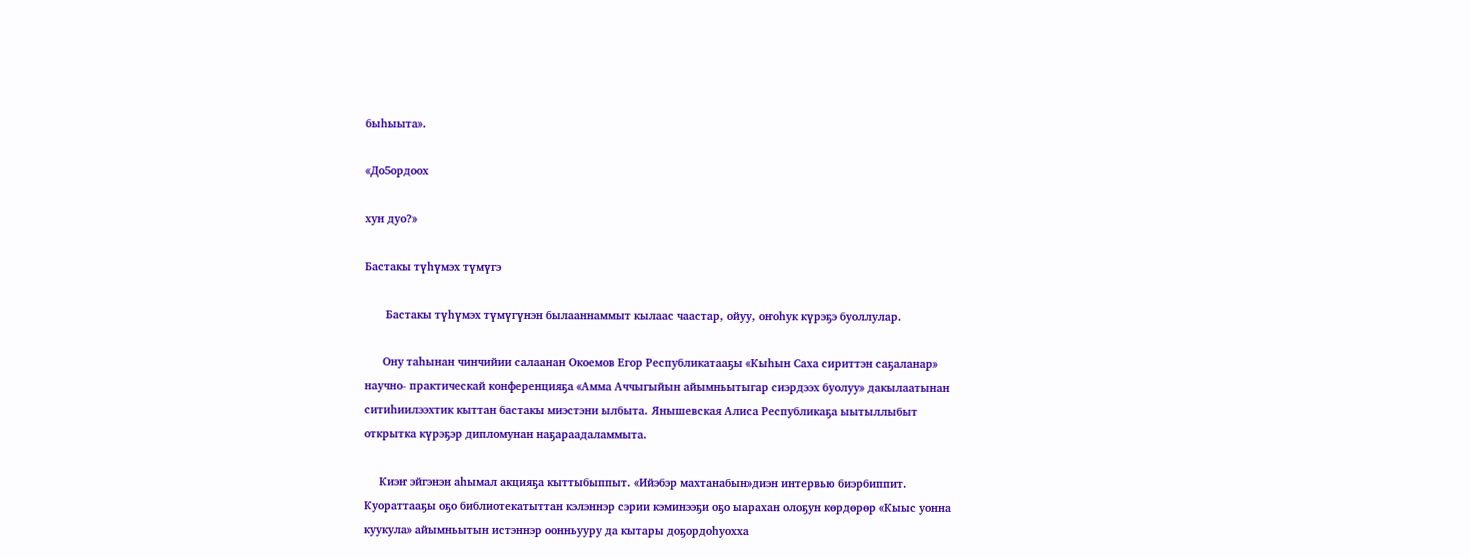быһыыта».

«До5ордоох

хун дуо?»

Бастакы түһүмэх түмүгэ

       Бастакы түһүмэх түмүгүнэн былааннаммыт кылаас чаастар, ойуу, оҥоһук күрэҕэ буоллулар.

      Ону таһынан чинчийии салаанан Окоемов Егор Республикатааҕы «Кыһын Саха сириттэн саҕаланар» научно- практическай конференцияҕа «Амма Аччыгыйын айымньытыгар сиэрдээх буолуу» дакылаатынан ситиһиилээхтик кыттан бастакы миэстэни ылбыта. Янышевская Алиса Республикаҕа ыытыллыбыт открытка күрэҕэр дипломунан наҕараадаламмыта.

     Киэҥ эйгэнэн аһымал акцияҕа кыттыбыппыт. «Ийэбэр махтанабын»диэн интервью биэрбиппит. Куораттааҕы оҕо библиотекатыттан кэлэннэр сэрии кэминээҕи оҕо ыарахан олоҕун көрдөрөр «Кыыс уонна куукула» айымньытын истэннэр оонньууру да кытары доҕордоһуохха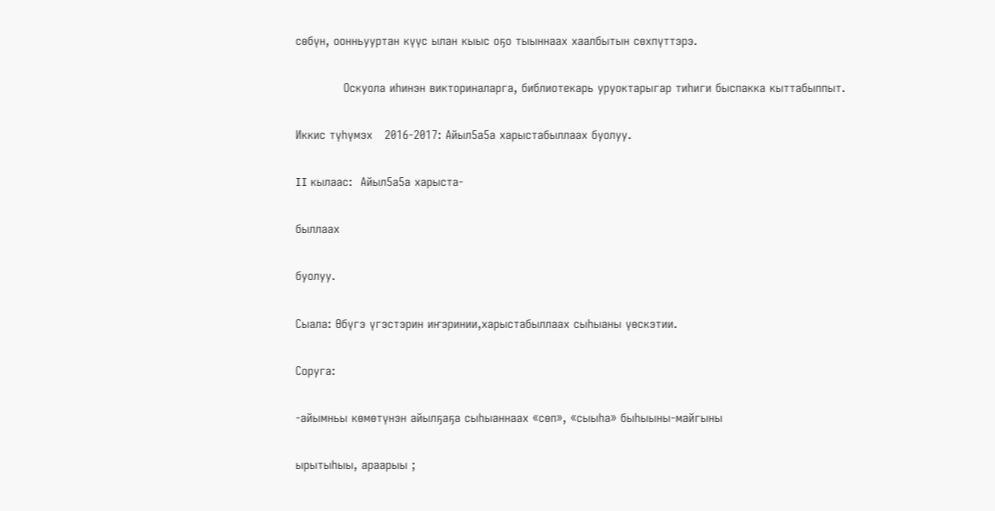сөбүн, оонньууртан күүс ылан кыыс оҕо тыыннаах хаалбытын сөхпүттэрэ.

            Оскуола иһинэн викториналарга, библиотекарь уруоктарыгар тиһиги быспакка кыттабыппыт.

Иккис түһүмэх   2016-2017: Айыл5а5а харыстабыллаах буолуу.

II кылаас:  Айыл5а5а харыста-

быллаах

буолуу.

Сыала: Өбүгэ үгэстэрин иҥэринии,харыстабыллаах сыһыаны үөскэтии.

Соруга:

-айымньы көмөтүнэн айылҕаҕа сыһыаннаах «сөп», «сыыһа» быһыыны-майгыны

ырытыһыы, араарыы ;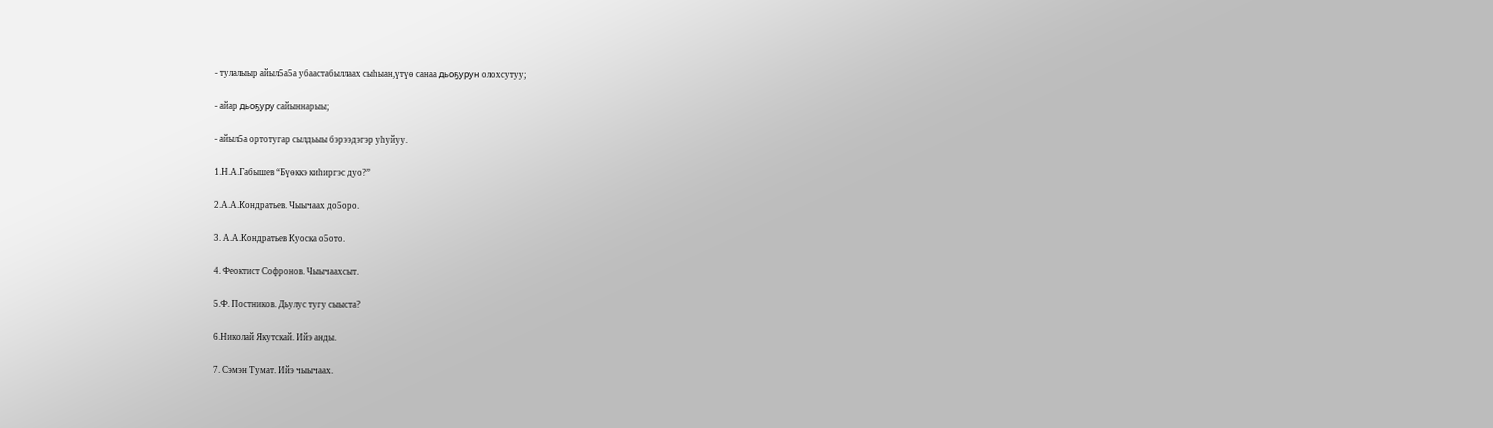- тулалыыр айыл5а5а убаастабыллаах сыһыан,үтүө санаа дьоҕурун олохсутуу;

- айар дьоҕуру сайыннарыы;

- айыл5а ортотугар сылдьыы бэрээдэгэр уһуйуу.

1.Н.А.Габышев “Бүөккэ киһиргэс дуо?”

2.А.А.Кондратьев. Чыычаах до5оро.

3. А.А.Кондратьев Куоска о5ото.

4. Феоктист Софронов. Чыычаахсыт.

5.Ф. Постников. Дьулус тугу сыыста?

6.Николай Якутскай. Ийэ анды.

7. Сэмэн Тумат. Ийэ чыычаах.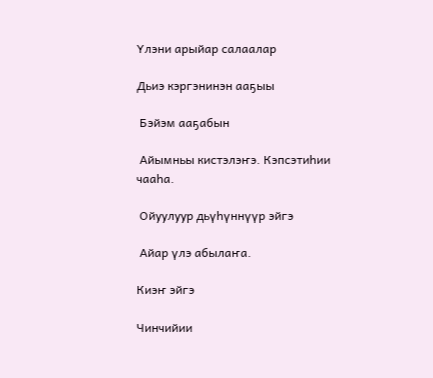Үлэни арыйар салаалар

Дьиэ кэргэнинэн ааҕыы

 Бэйэм ааҕабын

 Айымньы кистэлэҥэ. Кэпсэтиһии чааһа.

 Ойуулуур дьүһүннүүр эйгэ

 Айар үлэ абылаҥа.

Киэҥ эйгэ

Чинчийии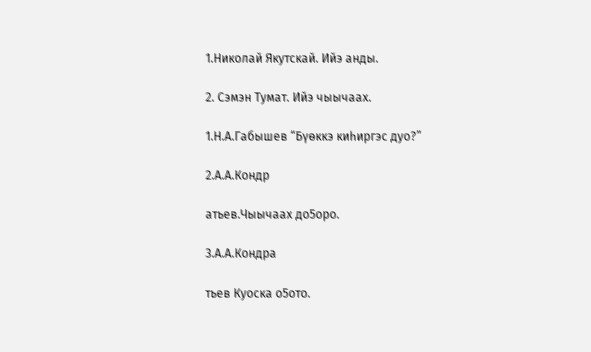1.Николай Якутскай. Ийэ анды.

2. Сэмэн Тумат. Ийэ чыычаах.

1.Н.А.Габышев “Бүөккэ киһиргэс дуо?”

2.А.А.Кондр

атьев.Чыычаах до5оро.

3.А.А.Кондра

тьев Куоска о5ото.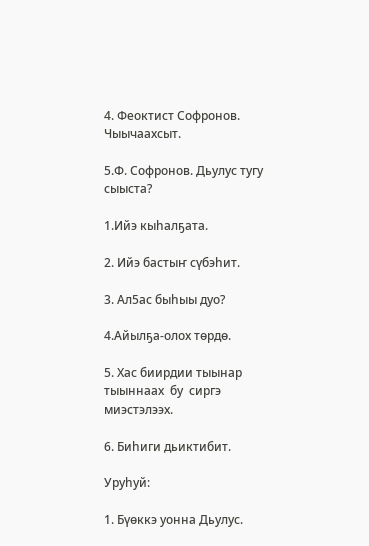4. Феоктист Софронов. Чыычаахсыт.

5.Ф. Софронов. Дьулус тугу сыыста?

1.Ийэ кыһалҕата.

2. Ийэ бастыҥ сүбэһит.

3. Ал5ас быһыы дуо?

4.Айылҕа-олох төрдө.

5. Хас биирдии тыынар тыыннаах  бу  сиргэ миэстэлээх.

6. Биһиги дьиктибит.

Уруһуй:

1. Бүөккэ уонна Дьулус.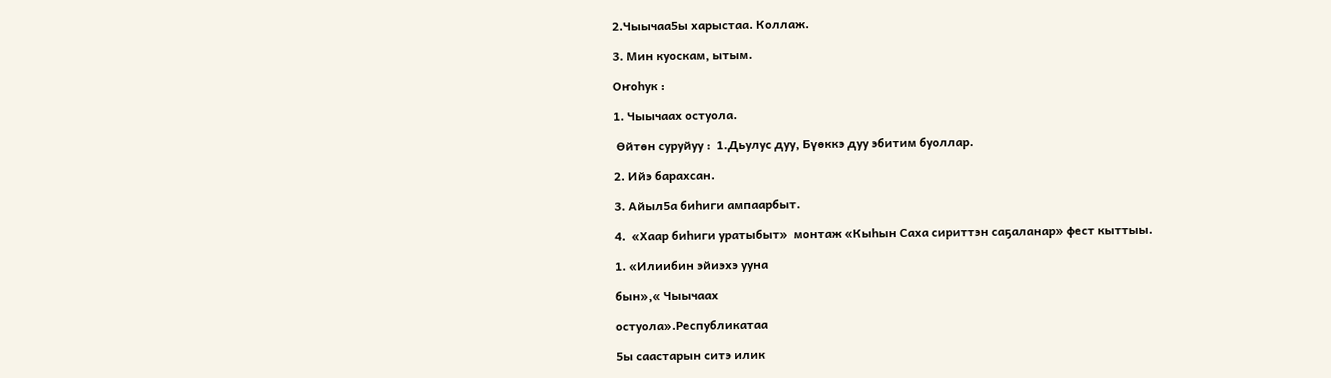2.Чыычаа5ы харыстаа. Коллаж.

3. Мин куоскам, ытым.

Оҥоһук :

1. Чыычаах остуола.

 Өйтөн суруйуу :  1.Дьулус дуу, Бүөккэ дуу эбитим буоллар.

2. Ийэ барахсан.

3. Айыл5а биһиги ампаарбыт.

4.  «Хаар биһиги уратыбыт»  монтаж «Кыһын Саха сириттэн саҕаланар» фест кыттыы.

1. «Илиибин эйиэхэ ууна

бын»,« Чыычаах

остуола».Республикатаа

5ы саастарын ситэ илик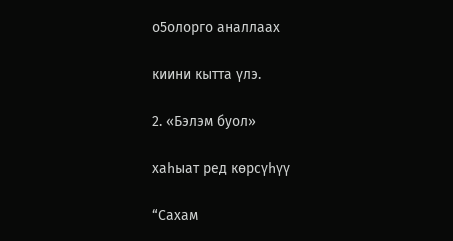о5олорго аналлаах

киини кытта үлэ.

2. «Бэлэм буол»

хаһыат ред көрсүһүү

“Сахам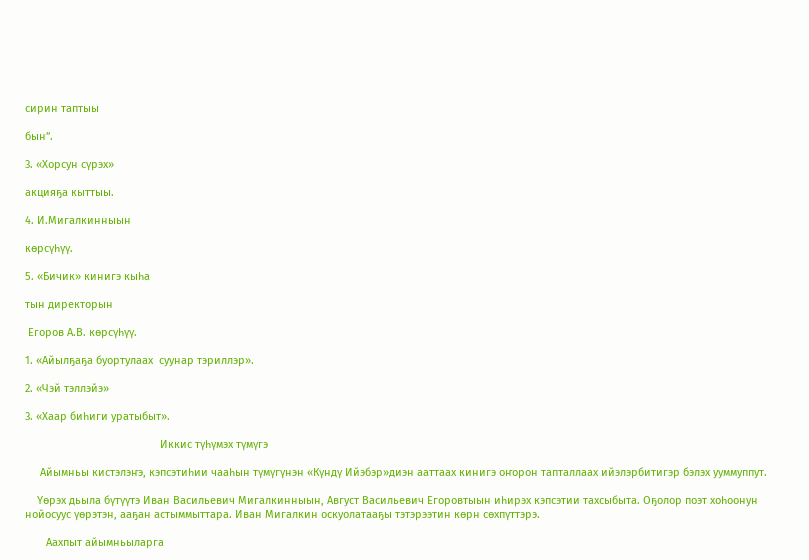сирин таптыы

бын”.

3. «Хорсун сүрэх»

акцияҕа кыттыы.

4. И.Мигалкинныын

көрсүһүү.

5. «Бичик» кинигэ кыһа

тын директорын

 Егоров А.В. көрсүһүү.

1. «Айылҕаҕа буортулаах  суунар тэриллэр».

2. «Чэй тэллэйэ»

3. «Хаар биһиги уратыбыт».

                                             Иккис түһүмэх түмүгэ

     Айымньы кистэлэҥэ, кэпсэтиһии чааһын түмүгүнэн «Күндү Ийэбэр»диэн ааттаах кинигэ оҥорон тапталлаах ийэлэрбитигэр бэлэх ууммуппут.

    Үөрэх дьыла бүтүүтэ Иван Васильевич Мигалкинныын, Август Васильевич Егоровтыын иһирэх кэпсэтии тахсыбыта. Оҕолор поэт хоһоонун нойосуус үөрэтэн, ааҕан астыммыттара. Иван Мигалкин оскуолатааҕы тэтэрээтин көрн сөхпүттэрэ.

       Аахпыт айымньыларга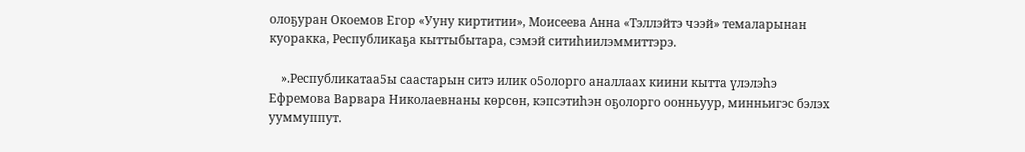олоҕуран Окоемов Егор «Ууну киртитии», Моисеева Анна «Тэллэйтэ чээй» темаларынан куоракка, Республикаҕа кыттыбытара, сэмэй ситиһиилэммиттэрэ.

    ».Республикатаа5ы саастарын ситэ илик о5олорго аналлаах киини кытта үлэлэһэ Ефремова Варвара Николаевнаны көрсөн, кэпсэтиһэн оҕолорго оонньуур, минньигэс бэлэх ууммуппут.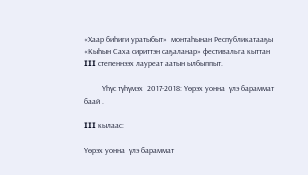«Хаар биһиги уратыбыт»  монтаһынан Республикатааҕы «Кыһын Саха сириттэн саҕаланар» фестивальга кыттан III степеннээх лауреат аатын ылбыппыт.

         Үһүс түһүмэх  2017-2018: Үөрэх уонна  үлэ бараммат баай .

III кылаас:

Үөрэх уонна  үлэ бараммат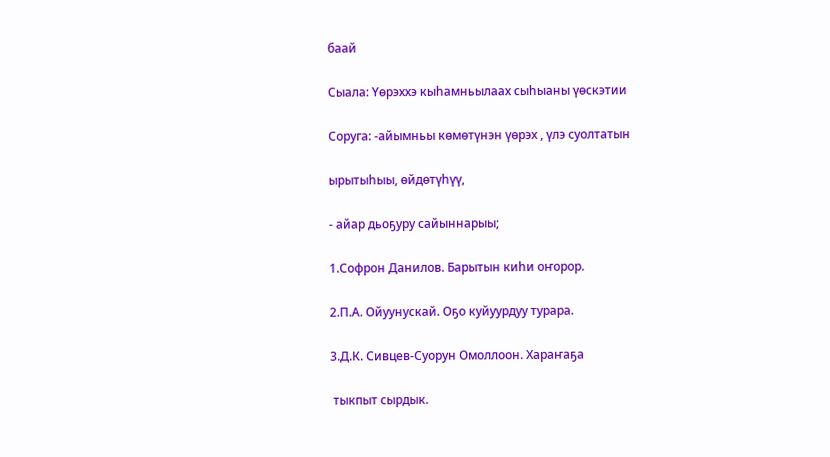баай

Сыала: Үөрэххэ кыһамньылаах сыһыаны үөскэтии

Соруга: -айымньы көмөтүнэн үөрэх , үлэ суолтатын

ырытыһыы, өйдөтүһүү,

- айар дьоҕуру сайыннарыы;

1.Софрон Данилов. Барытын киһи оҥорор.

2.П.А. Ойуунускай. Оҕо куйуурдуу турара.

3.Д.К. Сивцев-Суорун Омоллоон. Хараҥаҕа

 тыкпыт сырдык.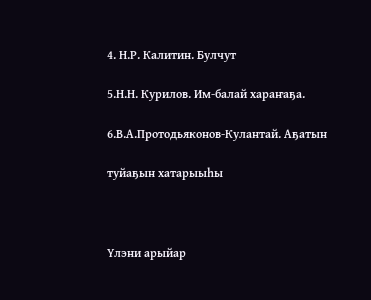4. Н.Р. Калитин. Булчут

5.Н.Н. Курилов. Им-балай хараҥаҕа.

6.В.А.Протодьяконов-Кулантай. Аҕатын

туйаҕын хатарыыһы



Үлэни арыйар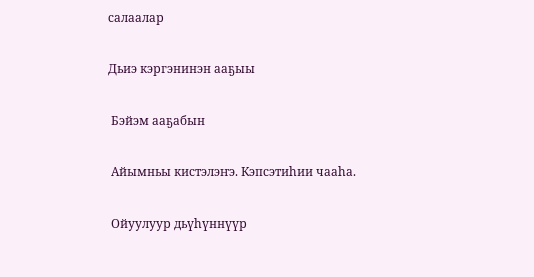салаалар

Дьиэ кэргэнинэн ааҕыы

 Бэйэм ааҕабын

 Айымньы кистэлэҥэ. Кэпсэтиһии чааһа.

 Ойуулуур дьүһүннүүр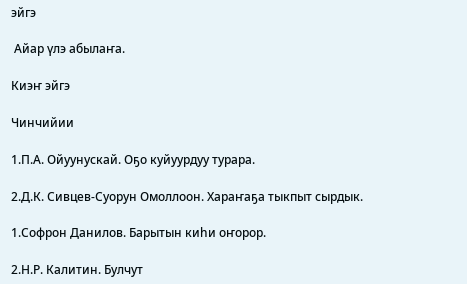эйгэ

 Айар үлэ абылаҥа.

Киэҥ эйгэ

Чинчийии

1.П.А. Ойуунускай. Оҕо куйуурдуу турара.

2.Д.К. Сивцев-Суорун Омоллоон. Хараҥаҕа тыкпыт сырдык.

1.Софрон Данилов. Барытын киһи оҥорор.

2.Н.Р. Калитин. Булчут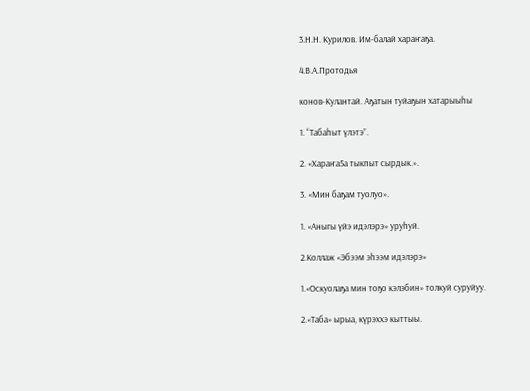3.Н.Н. Курилов. Им-балай хараҥаҕа.

4.В.А.Протодья

конов-Кулантай. Аҕатын туйаҕын хатарыыһы

1. “Табаһыт үлэтэ”.

2. «Хараҥа5а тыкпыт сырдык.».

3. «Мин баҕам туолуо».

1. «Аныгы үйэ идэлэрэ» уруһуй.

2.Коллаж «Эбээм эһээм идэлэрэ»

1.«Оскуолаҕа мин тоҕо кэлэбин» толкуй суруйуу.

2.«Таба» ырыа, күрэххэ кыттыы.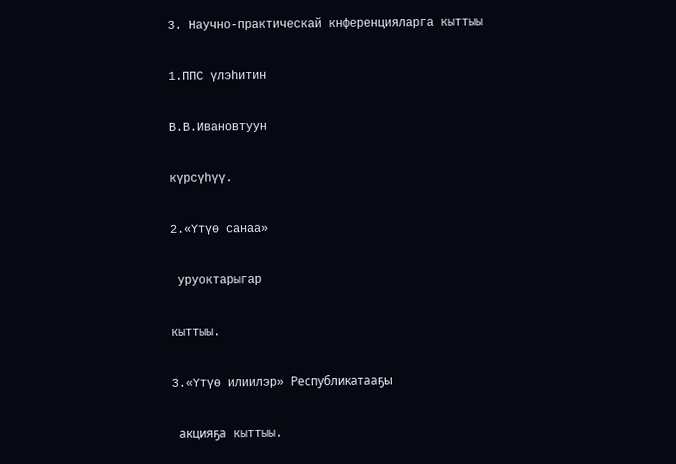3. Научно-практическай кнференцияларга кыттыы

1.ППС үлэһитин

В.В.Ивановтуун

күрсүһүү.

2.«Үтүө санаа»

 уруоктарыгар

кыттыы.

3.«Үтүө илиилэр» Республикатааҕы

 акцияҕа кыттыы.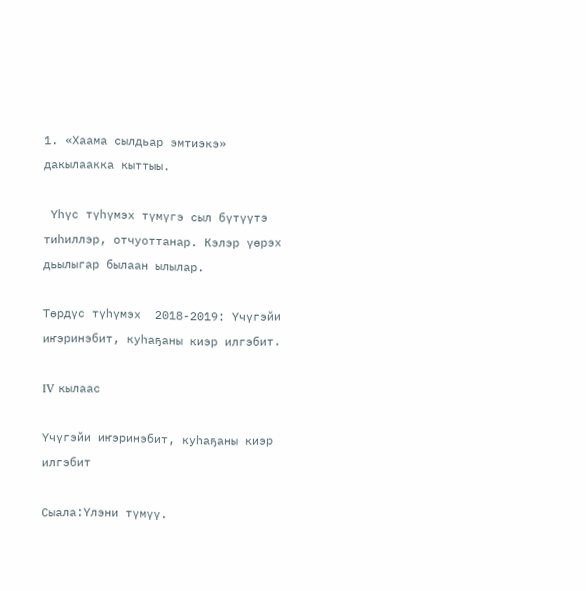1. «Хаама сылдьар эмтиэкэ» дакылаакка кыттыы.

 Үһүс түһүмэх түмүгэ сыл бүтүүтэ тиһиллэр, отчуоттанар. Кэлэр үөрэх дьылыгар былаан ылылар.

Төрдүс түһүмэх  2018-2019: Үчүгэйи иҥэринэбит, куһаҕаны киэр илгэбит.

IV кылаас

Үчүгэйи иҥэринэбит, куһаҕаны киэр илгэбит

Сыала:Үлэни түмүү.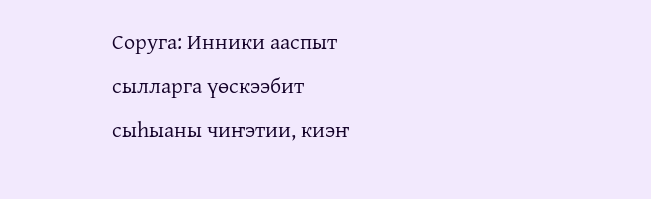Соруга: Инники ааспыт сылларга үөскээбит сыһыаны чиҥэтии, киэҥ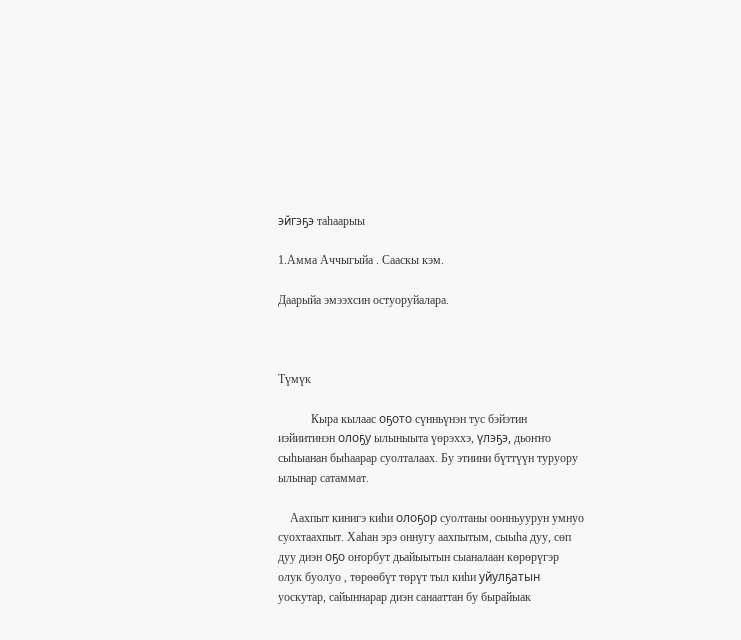эйгэҕэ таhаарыы

1.Амма Аччыгыйа . Сааскы кэм.

Даарыйа эмээхсин остуоруйалара.



Түмүк

           Кыра кылаас оҕото сүнньүнэн тус бэйэтин иэйиитинэн олоҕу ылыныыта үөрэххэ, үлэҕэ, дьоҥҥо сыһыанан быһаарар суолталаах. Бу этиини бүттүүн туруору ылынар сатаммат.

    Аахпыт кинигэ киһи олоҕор суолтаны оонньуурун умнуо суохтаахпыт. Хаһан эрэ оннугу аахпытым, сыыһа дуу, сөп дуу диэн оҕо оҥорбут дьайыытын сыаналаан көрөрүгэр олук буолуо , төрөөбүт төрүт тыл киһи уйулҕатын уоскутар, сайыннарар диэн санааттан бу бырайыак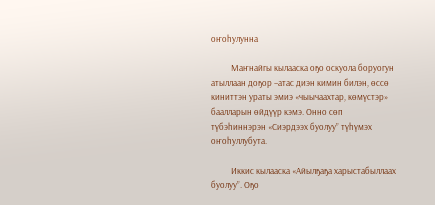оҥоһулунна

          Маҥнайгы кылааска оҕо оскуола боруогун атыллаан доҕор –атас диэн кимин билэн, өссө киниттэн ураты эмиэ «чыычаахтар, көмүстэр» баалларын өйдүүр кэмэ. Онно сөп түбэһиннэрэн «Сиэрдээх буолуу” түһүмэх оҥоһуллубута.

          Иккис кылааска «Айылҕаҕа харыстабыллаах буолуу”. Оҕо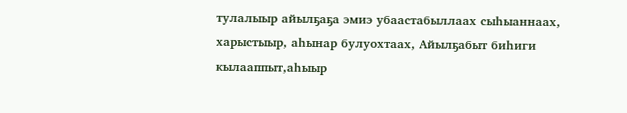тулалыыр айылҕаҕа эмиэ убаастабыллаах сыһыаннаах, харыстыыр, аһынар булуохтаах, Айылҕабыт биһиги кылааппыт,аһыыр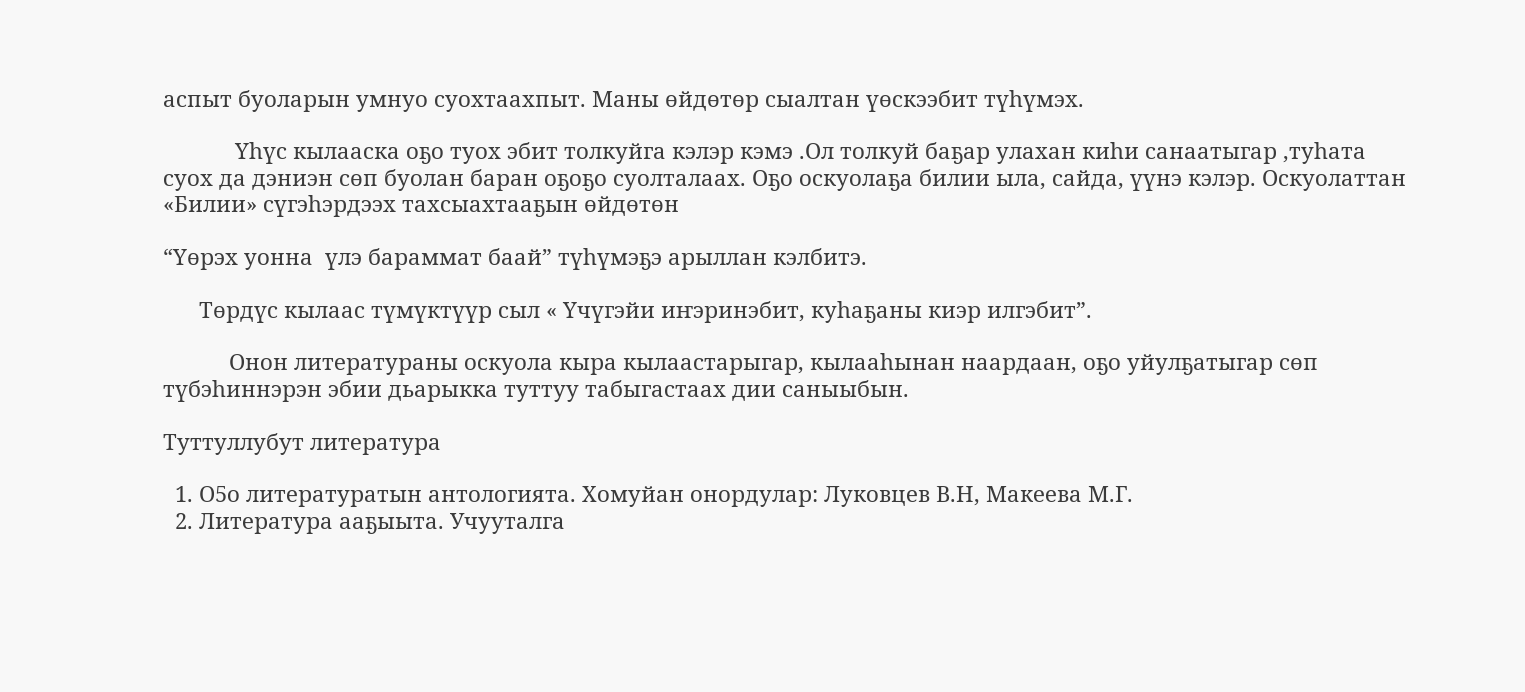аспыт буоларын умнуо суохтаахпыт. Маны өйдөтөр сыалтан үөскээбит түһүмэх.

            Үһүс кылааска оҕо туох эбит толкуйга кэлэр кэмэ .Ол толкуй баҕар улахан киһи санаатыгар ,туһата суох да дэниэн сөп буолан баран оҕоҕо суолталаах. Оҕо оскуолаҕа билии ыла, сайда, үүнэ кэлэр. Оскуолаттан «Билии» сүгэһэрдээх тахсыахтааҕын өйдөтөн

“Үөрэх уонна  үлэ бараммат баай” түһүмэҕэ арыллан кэлбитэ.

      Төрдүс кылаас түмүктүүр сыл « Үчүгэйи иҥэринэбит, куһаҕаны киэр илгэбит”.

           Онон литератураны оскуола кыра кылаастарыгар, кылааһынан наардаан, оҕо уйулҕатыгар сөп түбэһиннэрэн эбии дьарыкка туттуу табыгастаах дии саныыбын.

Туттуллубут литература

  1. О5о литературатын антологията. Хомуйан онордулар: Луковцев В.Н, Макеева М.Г.
  2. Литература ааҕыыта. Учууталга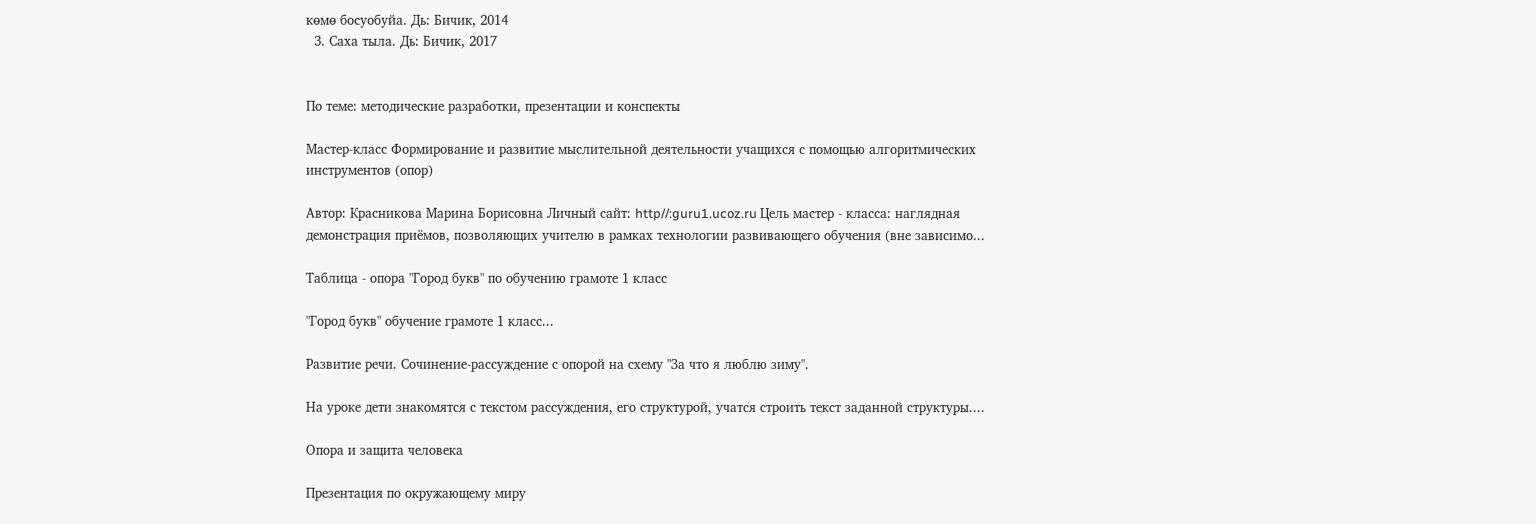көмө босуобуйа. Дь: Бичик, 2014
  3. Саха тыла. Дь: Бичик, 2017


По теме: методические разработки, презентации и конспекты

Мастер-класс Формирование и развитие мыслительной деятельности учащихся с помощью алгоритмических инструментов (опор)

Автор: Красникова Марина Борисовна Личный сайт: http//:guru1.ucoz.ru Цель мастер - класса: наглядная демонстрация приёмов, позволяющих учителю в рамках технологии развивающего обучения (вне зависимо...

Таблица - опора "Город букв" по обучению грамоте 1 класс

"Город букв" обучение грамоте 1 класс...

Развитие речи. Сочинение-рассуждение с опорой на схему "За что я люблю зиму".

На уроке дети знакомятся с текстом рассуждения, его структурой, учатся строить текст заданной структуры....

Опора и защита человека

Презентация по окружающему миру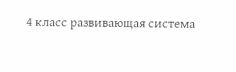4 класс развивающая система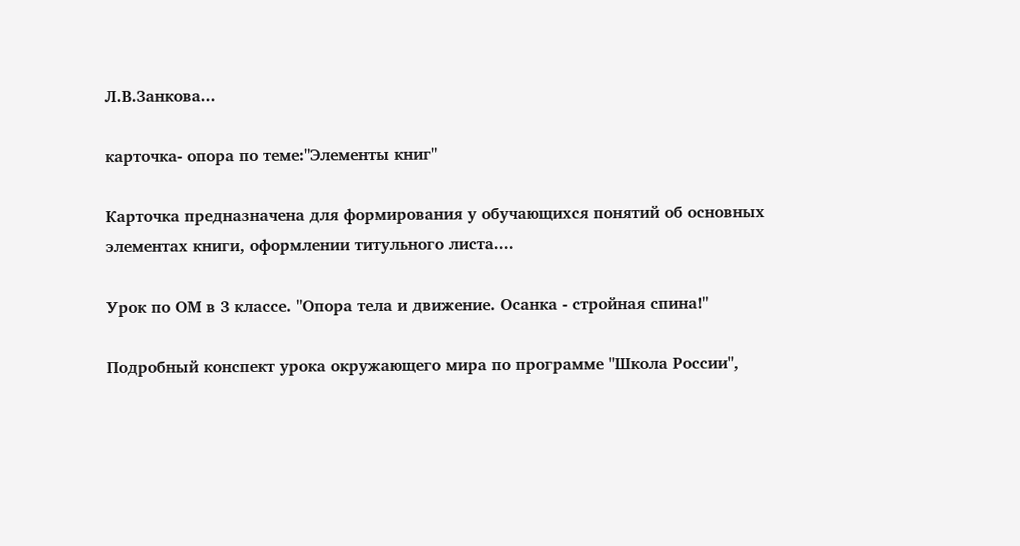Л.В.Занкова...

карточка- опора по теме:"Элементы книг"

Карточка предназначена для формирования у обучающихся понятий об основных элементах книги, оформлении титульного листа....

Урок по ОМ в 3 классе. "Опора тела и движение. Осанка - стройная спина!"

Подробный конспект урока окружающего мира по программе "Школа России",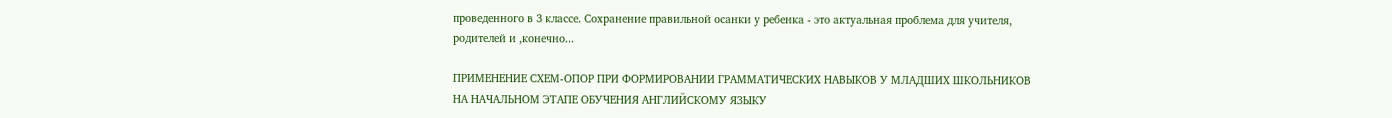проведенного в 3 классе. Сохранение правильной осанки у ребенка - это актуальная проблема для учителя, родителей и ,конечно...

ПРИМЕНЕНИЕ СХЕМ-ОПОР ПРИ ФОРМИРОВАНИИ ГРАММАТИЧЕСКИХ НАВЫКОВ У МЛАДШИХ ШКОЛЬНИКОВ НА НАЧАЛЬНОМ ЭТАПЕ ОБУЧЕНИЯ АНГЛИЙСКОМУ ЯЗЫКУ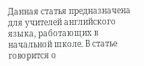Данная статья предназначена для учителей английского языка, работающих в начальной школе. В статье говорится о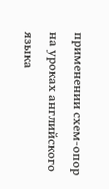применении схем-опор на уроках английского языка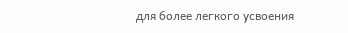для более легкого усвоения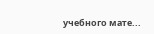учебного мате...